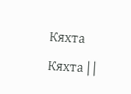Кяхта
Кяхта | |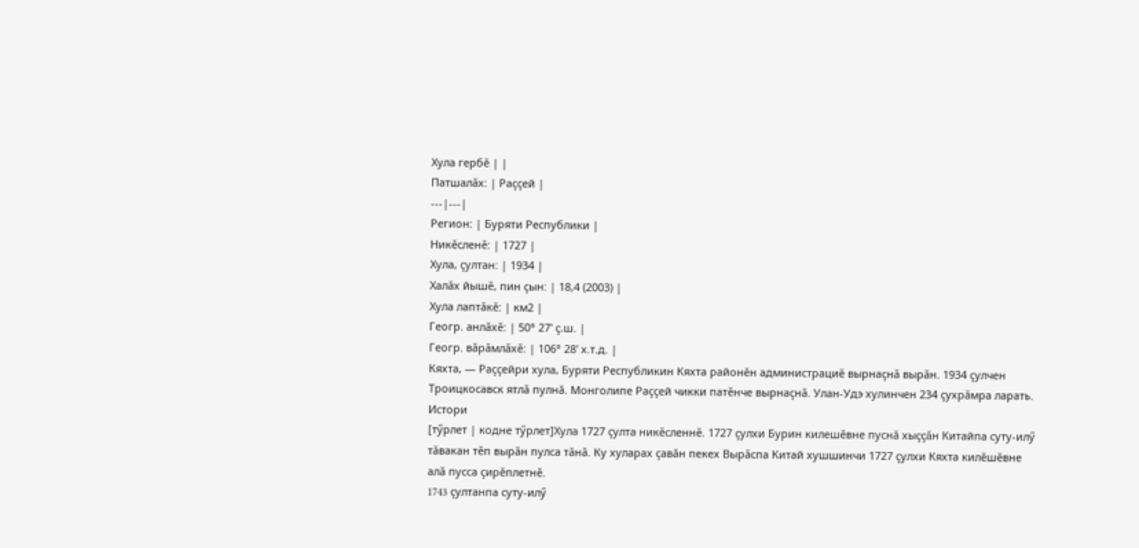Хула гербĕ | |
Патшалăх: | Раççей |
---|---|
Регион: | Буряти Республики |
Никĕсленĕ: | 1727 |
Хула, çултан: | 1934 |
Халăх йышĕ, пин çын: | 18,4 (2003) |
Хула лаптăкĕ: | км2 |
Геогр. анлăхĕ: | 50° 27' ç.ш. |
Геогр. вăрăмлăхĕ: | 106° 28' х.т.д. |
Кяхта, — Раççейри хула, Буряти Республикин Кяхта районĕн администрациĕ вырнаçнă вырăн. 1934 çулчен Троицкосавск ятлă пулнă. Монголипе Раççей чикки патĕнче вырнаçнă. Улан-Удэ хулинчен 234 çухрăмра ларать.
Истори
[тӳрлет | кодне тӳрлет]Хула 1727 çулта никĕсленнĕ. 1727 çулхи Бурин килешĕвне пуснă хыççăн Китайпа суту-илӳ тăвакан тĕп вырăн пулса тăнă. Ку хуларах çавăн пекех Вырăспа Китай хушшинчи 1727 çулхи Кяхта килĕшĕвне алă пусса çирĕплетнĕ.
1743 çултанпа суту-илӳ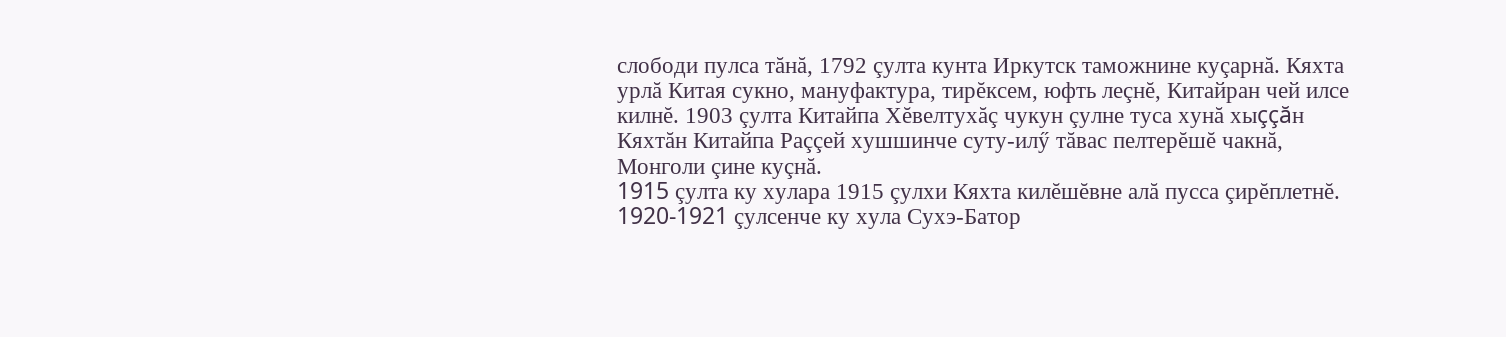слободи пулса тăнă, 1792 çулта кунта Иркутск таможнине куçарнă. Кяхта урлă Китая сукно, мануфактура, тирĕксем, юфть леçнĕ, Китайран чей илсе килнĕ. 1903 çулта Китайпа Хĕвелтухăç чукун çулне туса хунă хыççăн Кяхтăн Китайпа Раççей хушшинче суту-илӳ тăвас пелтерĕшĕ чакнă, Монголи çине куçнă.
1915 çулта ку хулара 1915 çулхи Кяхта килĕшĕвне алă пусса çирĕплетнĕ. 1920-1921 çулсенче ку хула Сухэ-Батор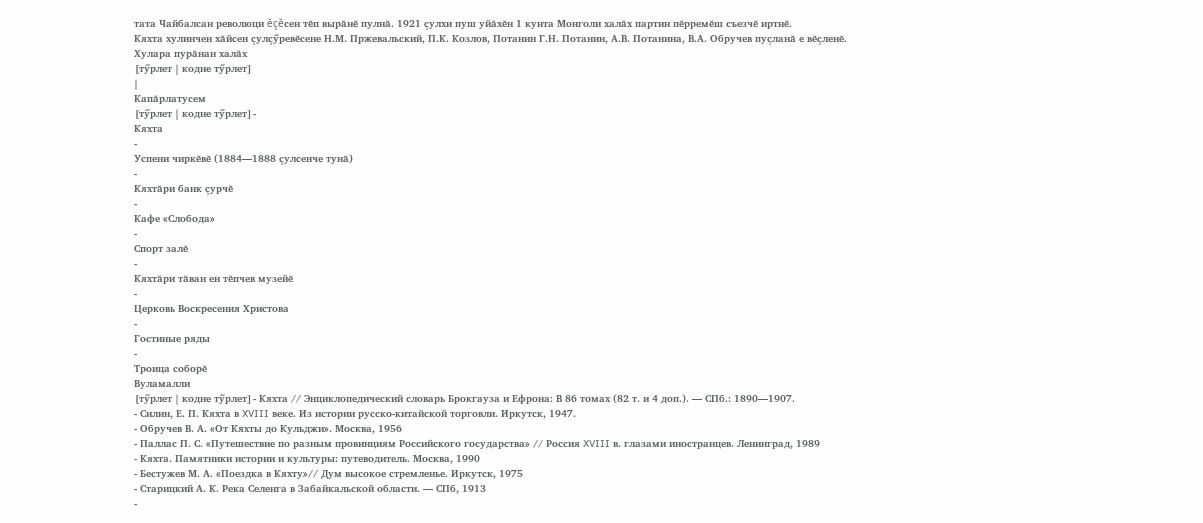тата Чайбалсан революци ĕçĕсен тĕп вырăнĕ пулнă. 1921 çулхи пуш уйăхĕн 1 кунта Монголи халăх партин пĕрремĕш съезчĕ иртнĕ.
Кяхта хулинчен хăйсен çулçӳревĕсене Н.М. Пржевальский, П.К. Козлов, Потанин Г.Н. Потанин, А.В. Потанина, В.А. Обручев пуçланă е вĕçленĕ.
Хулара пурăнан халăх
[тӳрлет | кодне тӳрлет]
|
Капăрлатусем
[тӳрлет | кодне тӳрлет]-
Кяхта
-
Успени чиркĕвĕ (1884—1888 çулсенче тунă)
-
Кяхтăри банк çурчĕ
-
Кафе «Слобода»
-
Спорт залĕ
-
Кяхтăри тăван ен тĕпчев музейĕ
-
Церковь Воскресения Христова
-
Гостиные ряды
-
Троица соборĕ
Вуламалли
[тӳрлет | кодне тӳрлет]- Кяхта // Энциклопедический словарь Брокгауза и Ефрона: В 86 томах (82 т. и 4 доп.). — СПб.: 1890—1907.
- Силин, Е. П. Кяхта в XVIII веке. Из истории русско-китайской торговли. Иркутск, 1947.
- Обручев В. А. «От Кяхты до Кульджи». Москва, 1956
- Паллас П. С. «Путешествие по разным провинциям Российского государства» // Россия XVIII в. глазами иностранцев. Ленинград, 1989
- Кяхта. Памятники истории и культуры: путеводитель. Москва, 1990
- Бестужев М. А. «Поездка в Кяхту»// Дум высокое стремленье. Иркутск, 1975
- Старицкий А. К. Река Селенга в Забайкальской области. — СПб, 1913
-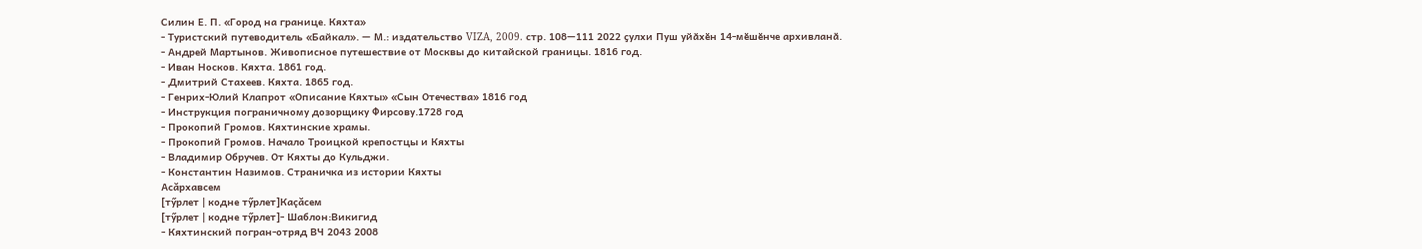Силин Е. П. «Город на границе. Кяхта»
- Туристский путеводитель «Байкал». — М.: издательство VIZA, 2009. стр. 108—111 2022 ҫулхи Пуш уйӑхӗн 14-мӗшӗнче архивланӑ.
- Андрей Мартынов. Живописное путешествие от Москвы до китайской границы. 1816 год.
- Иван Носков. Кяхта. 1861 год.
- Дмитрий Стахеев. Кяхта. 1865 год.
- Генрих-Юлий Клапрот «Описание Кяхты» «Сын Отечества» 1816 год
- Инструкция пограничному дозорщику Фирсову.1728 год
- Прокопий Громов. Кяхтинские храмы.
- Прокопий Громов. Начало Троицкой крепостцы и Кяхты
- Владимир Обручев. От Кяхты до Кульджи.
- Константин Назимов. Страничка из истории Кяхты
Асăрхавсем
[тӳрлет | кодне тӳрлет]Каçăсем
[тӳрлет | кодне тӳрлет]- Шаблон:Викигид
- Кяхтинский погран-отряд ВЧ 2043 2008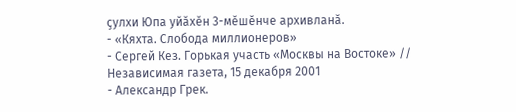ҫулхи Юпа уйӑхӗн 3-мӗшӗнче архивланӑ.
- «Кяхта. Слобода миллионеров»
- Сергей Кез. Горькая участь «Москвы на Востоке» // Независимая газета, 15 декабря 2001
- Александр Грек.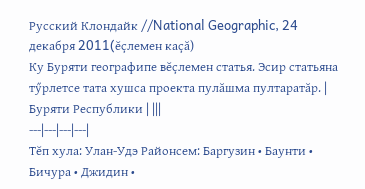Русский Клондайк //National Geographic, 24 декабря 2011(ĕçлемен каçă)
Ку Буряти географипе вĕçлемен статья. Эсир статьяна тӳрлетсе тата хушса проекта пулăшма пултаратăр. |
Буряти Республики | |||
---|---|---|---|
Тĕп хула: Улан-Удэ Районсем: Баргузин • Баунти • Бичура • Джидин •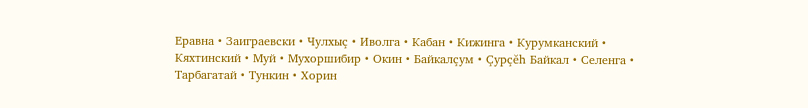Еравна • Заиграевски • Чулхыç • Иволга • Кабан • Кижинга • Курумканский • Кяхтинский • Муй • Мухоршибир • Окин • Байкалçум • Çурçĕһ Байкал • Селенга • Тарбагатай • Тункин • Хорин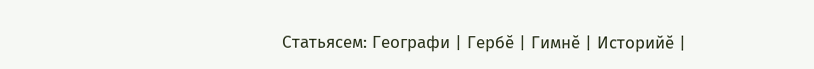Статьясем: Географи | Гербĕ | Гимнĕ | Историйĕ |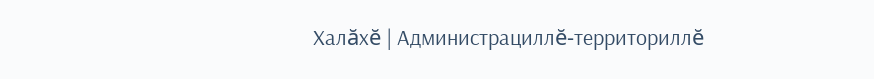Халăхĕ | Администрациллĕ-территориллĕ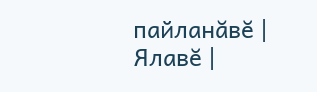пайланăвĕ | Ялавĕ |